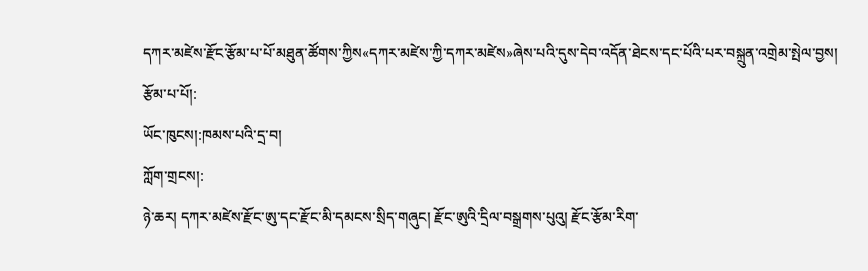དཀར་མཛེས་རྫོང་རྩོམ་པ་པོ་མཐུན་ཚོགས་ཀྱིས«དཀར་མཛེས་ཀྱི་དཀར་མཛེས»ཞེས་པའི་དུས་དེབ་འདོན་ཐེངས་དང་པོའི་པར་བསྐྲུན་འགྲེམ་སྤེལ་བྱས།
རྩོམ་པ་པོ།:
ཡོང་ཁུངས།:ཁམས་པའི་དྲ་བ།
ཀློག་གྲངས།:
ཉེ་ཆར། དཀར་མཛེས་རྫོང་ཨུ་དང་རྫོང་མི་དམངས་སྲིད་གཞུང། རྫོང་ཨུའི་དྲིལ་བསྒྲགས་པུའུ། རྫོང་རྩོམ་རིག་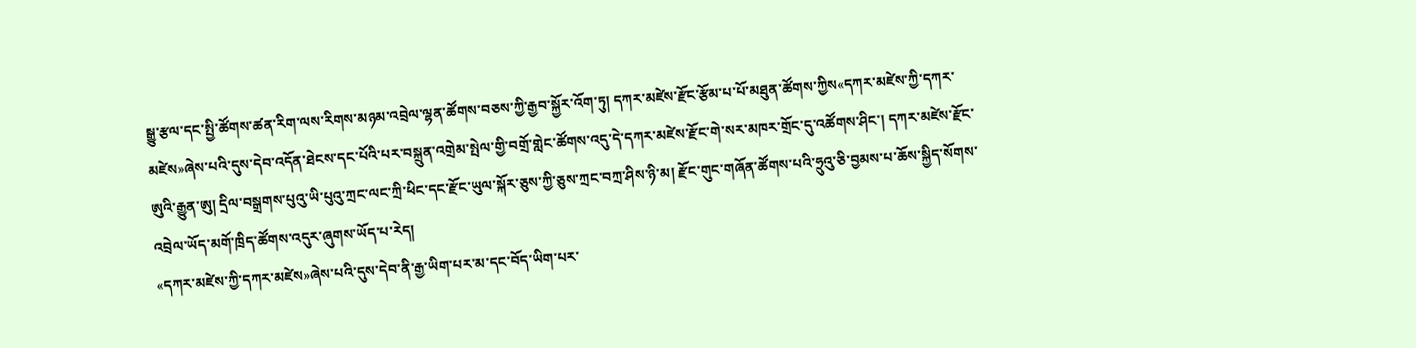སྒྱུ་རྩལ་དང་སྤྱི་ཚོགས་ཚན་རིག་ལས་རིགས་མཉམ་འབྲེལ་ལྷན་ཚོགས་བཅས་ཀྱི་རྒྱབ་སྐྱོར་འོག་ཏུ། དཀར་མཛེས་རྫོང་རྩོམ་པ་པོ་མཐུན་ཚོགས་ཀྱིས«དཀར་མཛེས་ཀྱི་དཀར་མཛེས»ཞེས་པའི་དུས་དེབ་འདོན་ཐེངས་དང་པོའི་པར་བསྐྲུན་འགྲེམ་སྤེལ་གྱི་བགྲོ་གླེང་ཚོགས་འདུ་དེ་དཀར་མཛེས་རྫོང་གེ་སར་མཁར་གྲོང་དུ་འཚོགས་ཤིང་། དཀར་མཛེས་རྫོང་ཨུའི་རྒྱུན་ཨུ། དྲིལ་བསྒྲགས་པུའུ་ཡི་པུའུ་ཀྲང་ལང་ཀྲི་ཕིང་དང་རྫོང་ཡུལ་སྐོར་ཅུས་ཀྱི་ཅུས་ཀྲང་བཀྲ་ཤིས་ཉི་མ། རྫོང་གུང་གཞོན་ཚོགས་པའི་ཧྲུའུ་ཅི་བྱམས་པ་ཆོས་སྐྱིད་སོགས་འབྲེལ་ཡོད་མགོ་ཁྲིད་ཚོགས་འདུར་ཞུགས་ཡོད་པ་རེད།
«དཀར་མཛེས་ཀྱི་དཀར་མཛེས»ཞེས་པའི་དུས་དེབ་ནི་རྒྱ་ཡིག་པར་མ་དང་བོད་ཡིག་པར་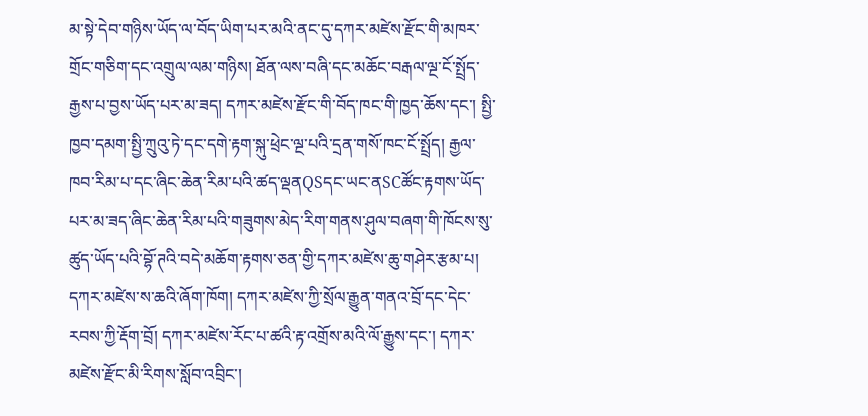མ་སྟེ་དེབ་གཉིས་ཡོད་ལ་བོད་ཡིག་པར་མའི་ནང་དུ་དཀར་མཛེས་རྫོང་གི་མཁར་གྲོང་གཅིག་དང་འགྲུལ་ལམ་གཉིས། ཐོན་ལས་བཞི་དང་མཆོང་བརྒལ་ལྔ་ངོ་སྤྲོད་རྒྱས་པ་བྱས་ཡོད་པར་མ་ཟད། དཀར་མཛེས་རྫོང་གི་བོད་ཁང་གི་ཁྱད་ཆོས་དང་། སྤྱི་ཁྱབ་དམག་སྤྱི་ཀྲུའུ་ཏེ་དང་དགེ་རྟག་སྐུ་ཕྲེང་ལྔ་པའི་དྲན་གསོ་ཁང་ངོ་སྤྲོད། རྒྱལ་ཁབ་རིམ་པ་དང་ཞིང་ཆེན་རིམ་པའི་ཚད་ལྡནQSདང་ཡང་ནSCཚོང་རྟགས་ཡོད་པར་མ་ཟད་ཞིང་ཆེན་རིམ་པའི་གཟུགས་མེད་རིག་གནས་ཤུལ་བཞག་གི་ཁོངས་སུ་ཚུད་ཡོད་པའི་བྷོ་ཊའི་བདེ་མཆོག་རྟགས་ཅན་གྱི་དཀར་མཛེས་ཆུ་གཤེར་རྩམ་པ། དཀར་མཛེས་ས་ཆའི་ཞོག་ཁོག། དཀར་མཛེས་ཀྱི་སྲོལ་རྒྱུན་གནའ་བྲོ་དང་དེང་རབས་ཀྱི་རྡོག་བྲོ། དཀར་མཛེས་རོང་པ་ཚའི་རྟ་འགྲོས་མའི་ལོ་རྒྱུས་དང་། དཀར་མཛེས་རྫོང་མི་རིགས་སློབ་འབྲིང་།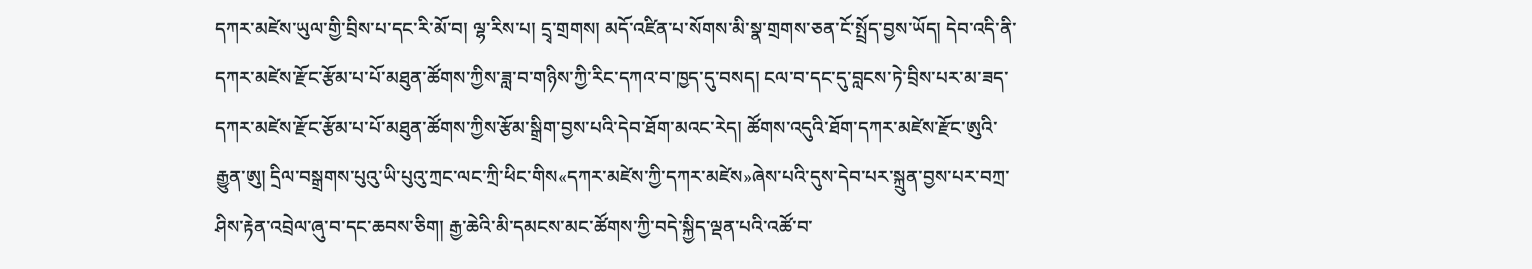དཀར་མཛེས་ཡུལ་གྱི་བྲིས་པ་དང་རི་མོ་བ། ལྷ་རིས་པ། དྲྭ་གྲགས། མདོ་འཛིན་པ་སོགས་མི་སྣ་གྲགས་ཅན་ངོ་སྤྲོད་བྱས་ཡོད། དེབ་འདི་ནི་དཀར་མཛེས་རྫོང་རྩོམ་པ་པོ་མཐུན་ཚོགས་ཀྱིས་ཟླ་བ་གཉིས་ཀྱི་རིང་དཀའ་བ་ཁྱད་དུ་བསད། ངལ་བ་དང་དུ་བླངས་ཏེ་བྲིས་པར་མ་ཟད་དཀར་མཛེས་རྫོང་རྩོམ་པ་པོ་མཐུན་ཚོགས་ཀྱིས་རྩོམ་སྒྲིག་བྱས་པའི་དེབ་ཐོག་མའང་རེད། ཚོགས་འདུའི་ཐོག་དཀར་མཛེས་རྫོང་ཨུའི་རྒྱུན་ཨུ། དྲིལ་བསྒྲགས་པུའུ་ཡི་པུའུ་ཀྲང་ལང་ཀྲི་ཕིང་གིས«དཀར་མཛེས་ཀྱི་དཀར་མཛེས»ཞེས་པའི་དུས་དེབ་པར་སྐྲུན་བྱས་པར་བཀྲ་ཤིས་རྟེན་འབྲེལ་ཞུ་བ་དང་ཆབས་ཅིག། རྒྱ་ཆེའི་མི་དམངས་མང་ཚོགས་ཀྱི་བདེ་སྐྱིད་ལྡན་པའི་འཚོ་བ་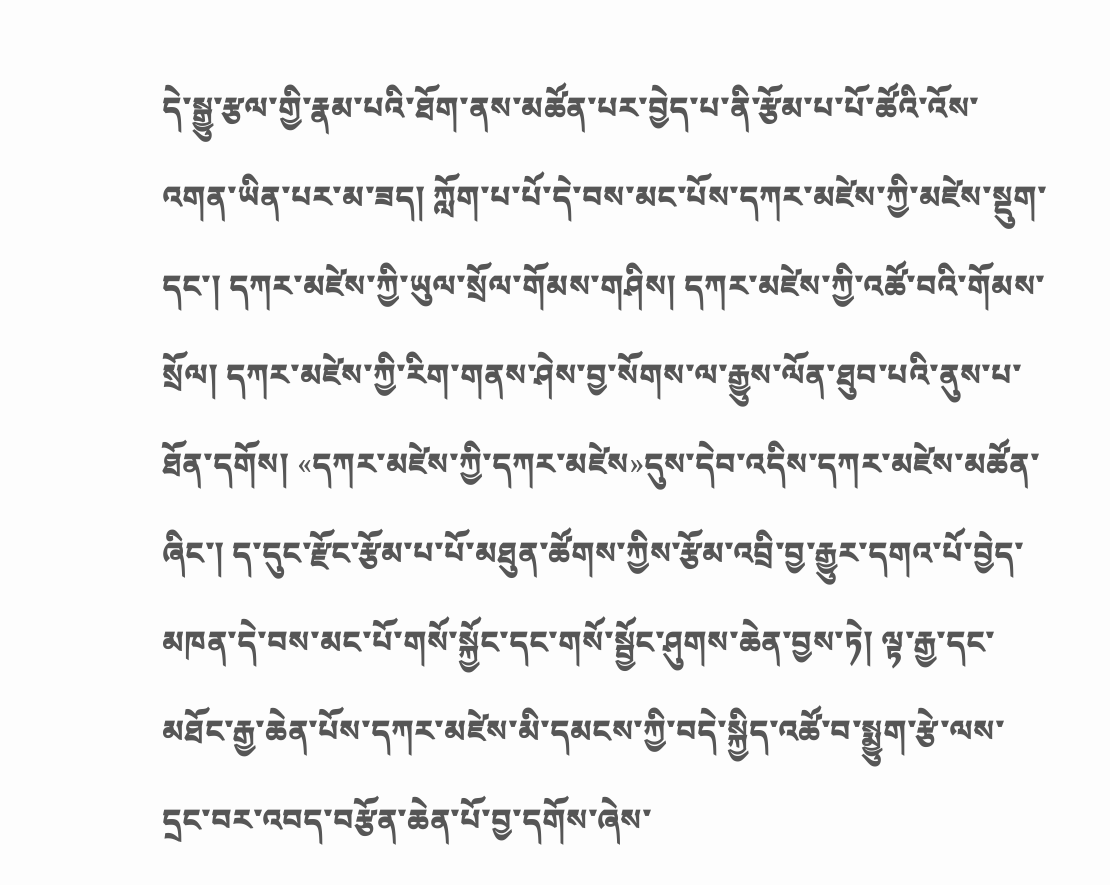དེ་སྒྱུ་རྩལ་གྱི་རྣམ་པའི་ཐོག་ནས་མཚོན་པར་བྱེད་པ་ནི་རྩོམ་པ་པོ་ཚོའི་འོས་འགན་ཡིན་པར་མ་ཟད། ཀློག་པ་པོ་དེ་བས་མང་པོས་དཀར་མཛེས་ཀྱི་མཛེས་སྡུག་དང་། དཀར་མཛེས་ཀྱི་ཡུལ་སྲོལ་གོམས་གཤིས། དཀར་མཛེས་ཀྱི་འཚོ་བའི་གོམས་སྲོལ། དཀར་མཛེས་ཀྱི་རིག་གནས་ཤེས་བྱ་སོགས་ལ་རྒྱུས་ལོན་ཐུབ་པའི་ནུས་པ་ཐོན་དགོས། «དཀར་མཛེས་ཀྱི་དཀར་མཛེས»དུས་དེབ་འདིས་དཀར་མཛེས་མཚོན་ཞིང་། ད་དུང་རྫོང་རྩོམ་པ་པོ་མཐུན་ཚོགས་ཀྱིས་རྩོམ་འབྲི་བྱ་རྒྱུར་དགའ་པོ་བྱེད་མཁན་དེ་བས་མང་པོ་གསོ་སྐྱོང་དང་གསོ་སྦྱོང་ཤུགས་ཆེན་བྱས་ཏེ། ལྟ་རྒྱ་དང་མཐོང་རྒྱ་ཆེན་པོས་དཀར་མཛེས་མི་དམངས་ཀྱི་བདེ་སྐྱིད་འཚོ་བ་སྨྱུག་རྩེ་ལས་དྲང་བར་འབད་བརྩོན་ཆེན་པོ་བྱ་དགོས་ཞེས་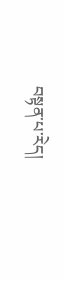བསྟན་པ་རེད།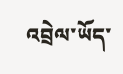འབྲེལ་ཡོད་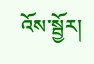འོས་སྦྱོར།